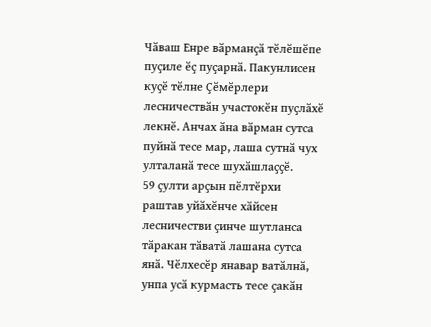Чӑваш Енре вӑрманҫӑ тӗлӗшӗпе пуҫиле ӗҫ пуҫарнӑ. Пакунлисен куҫӗ тӗлне Ҫӗмӗрлери лесничествӑн участокӗн пуҫлӑхӗ лекнӗ. Анчах ӑна вӑрман сутса пуйнӑ тесе мар, лаша сутнӑ чух улталанӑ тесе шухӑшлаҫҫӗ.
59 ҫулти арҫын пӗлтӗрхи раштав уйӑхӗнче хӑйсен лесничестви ҫинче шутланса тӑракан тӑватӑ лашана сутса янӑ. Чӗлхесӗр янавар ватӑлнӑ, унпа усӑ курмасть тесе ҫакӑн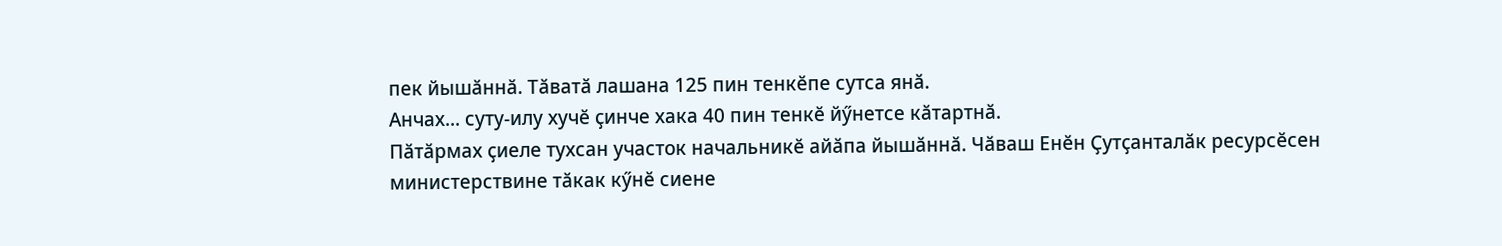пек йышӑннӑ. Тӑватӑ лашана 125 пин тенкӗпе сутса янӑ.
Анчах... суту-илу хучӗ ҫинче хака 40 пин тенкӗ йӳнетсе кӑтартнӑ.
Пӑтӑрмах ҫиеле тухсан участок начальникӗ айӑпа йышӑннӑ. Чӑваш Енӗн Ҫутҫанталӑк ресурсӗсен министерствине тӑкак кӳнӗ сиене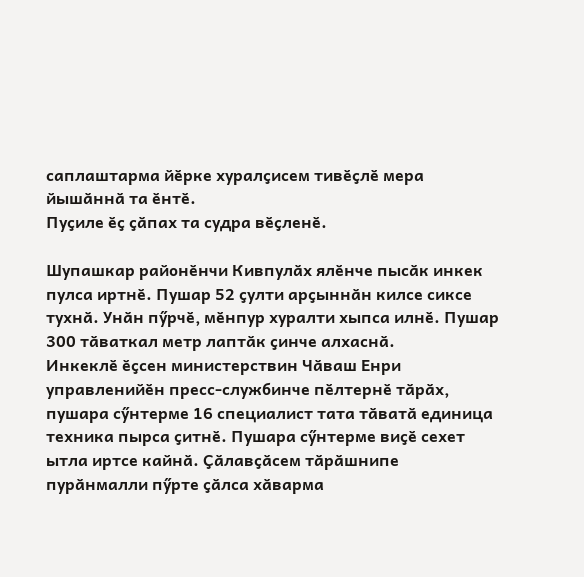саплаштарма йӗрке хуралҫисем тивӗҫлӗ мера йышӑннӑ та ӗнтӗ.
Пуҫиле ӗҫ ҫӑпах та судра вӗҫленӗ.

Шупашкар районӗнчи Кивпулӑх ялӗнче пысӑк инкек пулса иртнӗ. Пушар 52 ҫулти арҫыннӑн килсе сиксе тухнӑ. Унӑн пӳрчӗ, мӗнпур хуралти хыпса илнӗ. Пушар 300 тӑваткал метр лаптӑк ҫинче алхаснӑ.
Инкеклӗ ӗҫсен министерствин Чӑваш Енри управленийӗн пресс-службинче пӗлтернӗ тӑрӑх, пушара сӳнтерме 16 специалист тата тӑватӑ единица техника пырса ҫитнӗ. Пушара сӳнтерме виҫӗ сехет ытла иртсе кайнӑ. Ҫӑлавҫӑсем тӑрӑшнипе пурӑнмалли пӳрте ҫӑлса хӑварма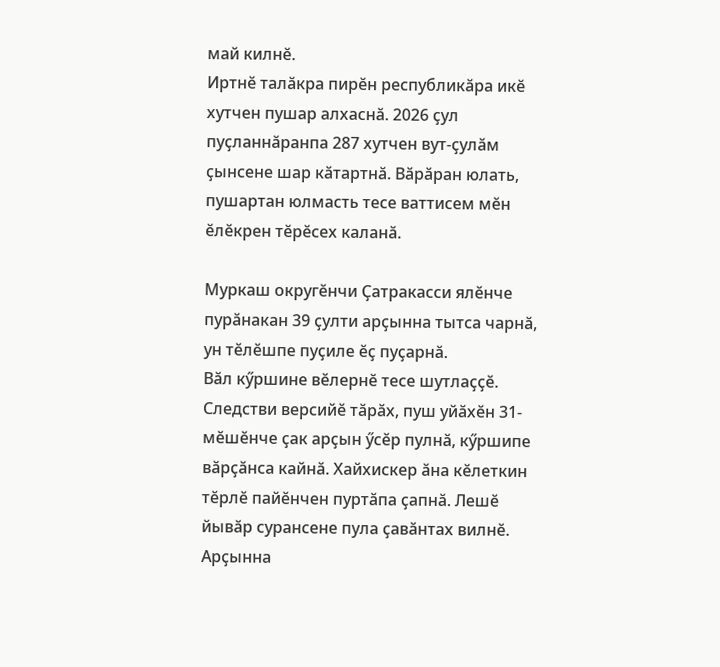май килнӗ.
Иртнӗ талӑкра пирӗн республикӑра икӗ хутчен пушар алхаснӑ. 2026 ҫул пуҫланнӑранпа 287 хутчен вут-ҫулӑм ҫынсене шар кӑтартнӑ. Вӑрӑран юлать, пушартан юлмасть тесе ваттисем мӗн ӗлӗкрен тӗрӗсех каланӑ.

Муркаш округӗнчи Ҫатракасси ялӗнче пурӑнакан 39 ҫулти арҫынна тытса чарнӑ, ун тӗлӗшпе пуҫиле ӗҫ пуҫарнӑ.
Вӑл кӳршине вӗлернӗ тесе шутлаҫҫӗ. Следстви версийӗ тӑрӑх, пуш уйӑхӗн 31-мӗшӗнче ҫак арҫын ӳсӗр пулнӑ, кӳршипе вӑрҫӑнса кайнӑ. Хайхискер ӑна кӗлеткин тӗрлӗ пайӗнчен пуртӑпа ҫапнӑ. Лешӗ йывӑр сурансене пула ҫавӑнтах вилнӗ.
Арҫынна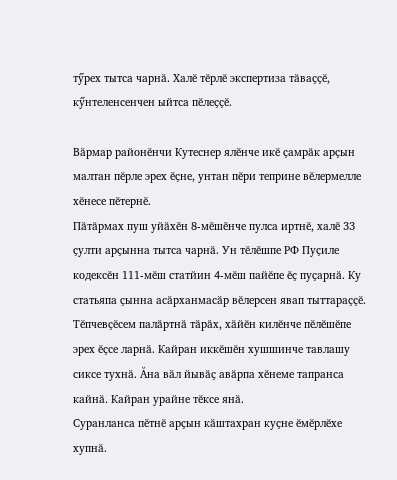тӳрех тытса чарнӑ. Халӗ тӗрлӗ экспертиза тӑваҫҫӗ, кӳнтеленсенчен ыйтса пӗлеҫҫӗ.

Вӑрмар районӗнчи Кутеснер ялӗнче икӗ ҫамрӑк арҫын малтан пӗрле эрех ӗҫне, унтан пӗри теприне вӗлермелле хӗнесе пӗтернӗ.
Пӑтӑрмах пуш уйӑхӗн 8-мӗшӗнче пулса иртнӗ, халӗ 33 ҫулти арҫынна тытса чарнӑ. Ун тӗлӗшпе РФ Пуҫиле кодексӗн 111-мӗш статйин 4-мӗш пайӗпе ӗҫ пуҫарнӑ. Ку статьяпа ҫынна асӑрханмасӑр вӗлерсен явап тыттараҫҫӗ.
Тӗпчевҫӗсем палӑртнӑ тӑрӑх, хӑйӗн килӗнче пӗлӗшӗпе эрех ӗҫсе ларнӑ. Кайран иккӗшӗн хушшинче тавлашу сиксе тухнӑ. Ӑна вӑл йывӑҫ авӑрпа хӗнеме тапранса кайнӑ. Кайран урайне тӗксе янӑ.
Суранланса пӗтнӗ арҫын кӑштахран куҫне ӗмӗрлӗхе хупнӑ.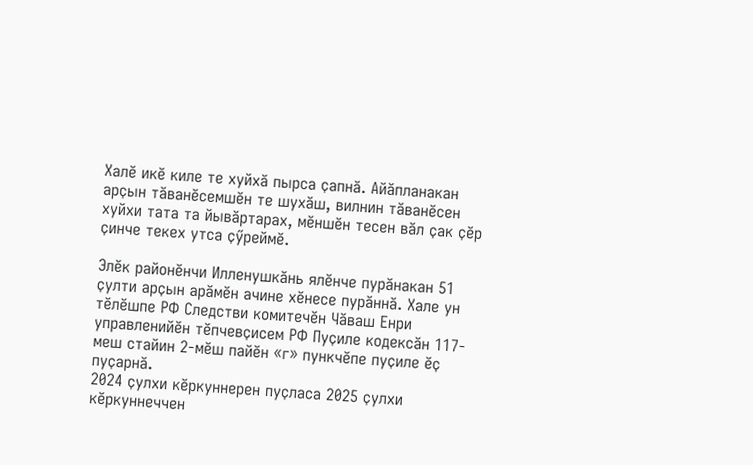Халӗ икӗ киле те хуйхӑ пырса ҫапнӑ. Айӑпланакан арҫын тӑванӗсемшӗн те шухӑш, вилнин тӑванӗсен хуйхи тата та йывӑртарах, мӗншӗн тесен вӑл ҫак ҫӗр ҫинче текех утса ҫӳреймӗ.

Элӗк районӗнчи Илленушкӑнь ялӗнче пурӑнакан 51 ҫулти арҫын арӑмӗн ачине хӗнесе пурӑннӑ. Хале ун тӗлӗшпе РФ Следстви комитечӗн Чӑваш Енри управленийӗн тӗпчевҫисем РФ Пуҫиле кодексӑн 117-меш стайин 2-мӗш пайӗн «г» пункчӗпе пуҫиле ӗҫ пуҫарнӑ.
2024 ҫулхи кӗркуннерен пуҫласа 2025 ҫулхи кӗркуннеччен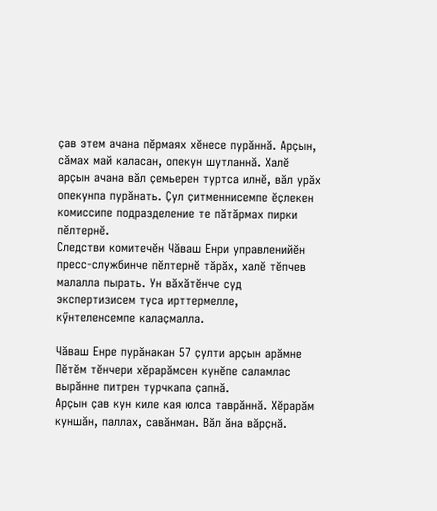ҫав этем ачана пӗрмаях хӗнесе пурӑннӑ. Арҫын, сӑмах май каласан, опекун шутланнӑ. Халӗ арҫын ачана вӑл ҫемьерен туртса илнӗ, вӑл урӑх опекунпа пурӑнать. Ҫул ҫитменнисемпе ӗҫлекен комиссипе подразделение те пӑтӑрмах пирки пӗлтернӗ.
Следстви комитечӗн Чӑваш Енри управленийӗн пресс-службинче пӗлтернӗ тӑрӑх, халӗ тӗпчев малалла пырать. Ун вӑхӑтӗнче суд экспертизисем туса ирттермелле, кӳнтеленсемпе калаҫмалла.

Чӑваш Енре пурӑнакан 57 ҫулти арҫын арӑмне Пӗтӗм тӗнчери хӗрарӑмсен кунӗпе саламлас вырӑнне питрен турчкапа ҫапнӑ.
Арҫын ҫав кун киле кая юлса таврӑннӑ. Хӗрарӑм куншӑн, паллах, савӑнман. Вӑл ӑна вӑрҫнӑ.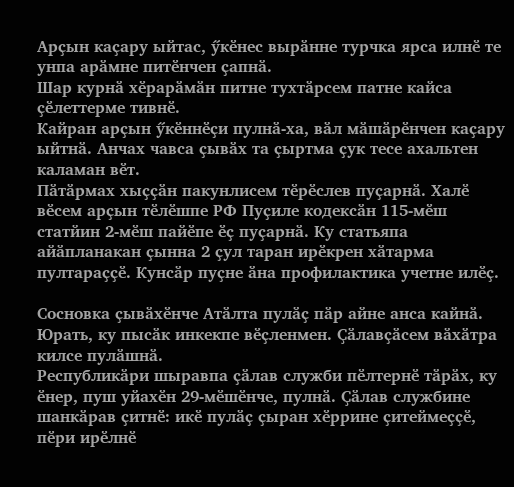Арҫын каҫару ыйтас, ӳкӗнес вырӑнне турчка ярса илнӗ те унпа арӑмне питӗнчен ҫапнӑ.
Шар курнӑ хӗрарӑмӑн питне тухтӑрсем патне кайса ҫӗлеттерме тивнӗ.
Кайран арҫын ӳкӗннӗҫи пулнӑ-ха, вӑл мӑшӑрӗнчен каҫару ыйтнӑ. Анчах чавса ҫывӑх та ҫыртма ҫук тесе ахальтен каламан вӗт.
Пӑтӑрмах хыҫҫӑн пакунлисем тӗрӗслев пуҫарнӑ. Халӗ вӗсем арҫын тӗлӗшпе РФ Пуҫиле кодексӑн 115-мӗш статйин 2-мӗш пайӗпе ӗҫ пуҫарнӑ. Ку статьяпа айӑпланакан ҫынна 2 ҫул таран ирӗкрен хӑтарма пултараҫҫӗ. Кунсӑр пуҫне ӑна профилактика учетне илӗҫ.

Сосновка ҫывӑхӗнче Атӑлта пулӑҫ пӑр айне анса кайнӑ. Юрать, ку пысӑк инкекпе вӗҫленмен. Ҫӑлавҫӑсем вӑхӑтра килсе пулӑшнӑ.
Республикӑри шыравпа ҫӑлав служби пӗлтернӗ тӑрӑх, ку ӗнер, пуш уйахӗн 29-мӗшӗнче, пулнӑ. Ҫӑлав службине шанкӑрав ҫитнӗ: икӗ пулӑҫ ҫыран хӗррине ҫитеймеҫҫӗ, пӗри ирӗлнӗ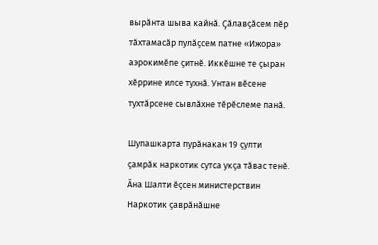вырӑнта шыва кайнӑ. Ҫӑлавҫӑсем пӗр тӑхтамасӑр пулӑҫсем патне «Ижора» аэрокимӗпе ҫитнӗ. Иккӗшне те ҫыран хӗррине илсе тухнӑ. Унтан вӗсене тухтӑрсене сывлӑхне тӗрӗслеме панӑ.

Шупашкарта пурӑнакан 19 ҫулти ҫамрӑк наркотик сутса укҫа тӑвас тенӗ. Ӑна Шалти ӗҫсен министерствин Наркотик ҫаврӑнӑшне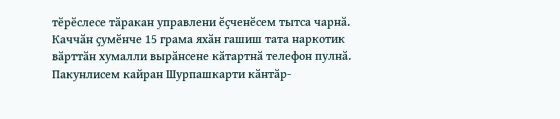тӗрӗслесе тӑракан управлени ӗҫченӗсем тытса чарнӑ. Каччӑн ҫумӗнче 15 грама яхӑн гашиш тата наркотик вӑрттӑн хумалли вырӑнсене кӑтартнӑ телефон пулнӑ.
Пакунлисем кайран Шурпашкарти кӑнтӑр-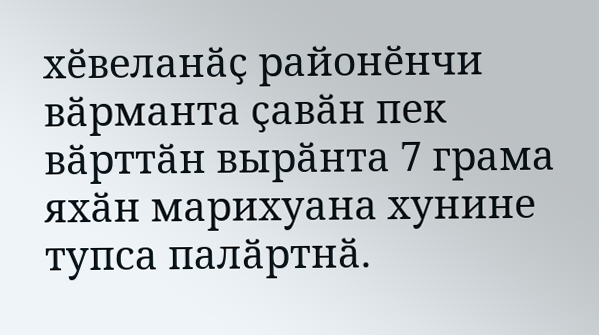хӗвеланӑҫ районӗнчи вӑрманта ҫавӑн пек вӑрттӑн вырӑнта 7 грама яхӑн марихуана хунине тупса палӑртнӑ.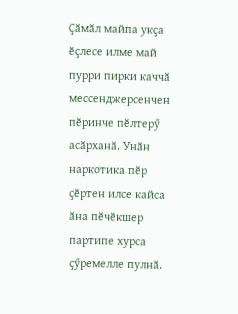Ҫӑмӑл майпа укҫа ӗҫлесе илме май пурри пирки каччӑ мессенджерсенчен пӗринче пӗлтерӳ асӑрханӑ. Унӑн наркотика пӗр ҫӗртен илсе кайса ӑна пӗчӗкшер партипе хурса ҫӳремелле пулнӑ.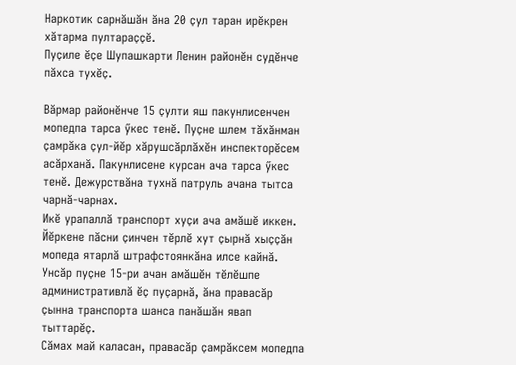Наркотик сарнӑшӑн ӑна 20 ҫул таран ирӗкрен хӑтарма пултараҫҫӗ.
Пуҫиле ӗҫе Шупашкарти Ленин районӗн судӗнче пӑхса тухӗҫ.

Вӑрмар районӗнче 15 ҫулти яш пакунлисенчен мопедпа тарса ӳкес тенӗ. Пуҫне шлем тӑхӑнман ҫамрӑка ҫул-йӗр хӑрушсӑрлӑхӗн инспекторӗсем асӑрханӑ. Пакунлисене курсан ача тарса ӳкес тенӗ. Дежурствӑна тухнӑ патруль ачана тытса чарнӑ-чарнах.
Икӗ урапаллӑ транспорт хуҫи ача амӑшӗ иккен. Йӗркене пӑсни ҫинчен тӗрлӗ хут ҫырнӑ хыҫҫӑн мопеда ятарлӑ штрафстоянкӑна илсе кайнӑ.
Унсӑр пуҫне 15-ри ачан амӑшӗн тӗлӗшпе административлӑ ӗҫ пуҫарнӑ, ӑна правасӑр ҫынна транспорта шанса панӑшӑн явап тыттарӗҫ.
Сӑмах май каласан, правасӑр ҫамрӑксем мопедпа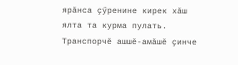ярӑнса ҫӳренине кирек хӑш ялта та курма пулать. Транспорчӗ ашшӗ-амӑшӗ ҫинче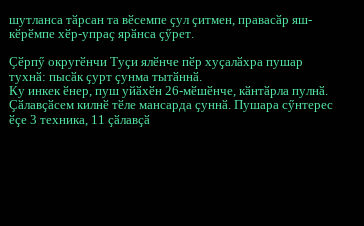шутланса тӑрсан та вӗсемпе ҫул ҫитмен, правасӑр яш-кӗрӗмпе хӗр-упраҫ ярӑнса ҫӳрет.

Ҫӗрпӳ округӗнчи Туҫи ялӗнче пӗр хуҫалӑхра пушар тухнӑ: пысӑк ҫурт ҫунма тытӑннӑ.
Ку инкек ӗнер, пуш уйӑхӗн 26-мӗшӗнче, кӑнтӑрла пулнӑ. Ҫӑлавҫӑсем килнӗ тӗле мансарда ҫуннӑ. Пушара сӳнтерес ӗҫе 3 техника, 11 ҫӑлавҫӑ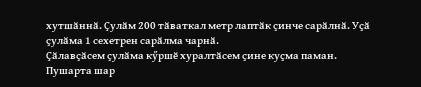хутшӑннӑ. Ҫулӑм 200 тӑваткал метр лаптӑк ҫинче сарӑлнӑ. Уҫӑ ҫулӑма 1 сехетрен сарӑлма чарнӑ.
Ҫӑлавҫӑсем ҫулӑма кӳршӗ хуралтӑсем ҫине куҫма паман. Пушарта шар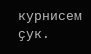курнисем ҫук.